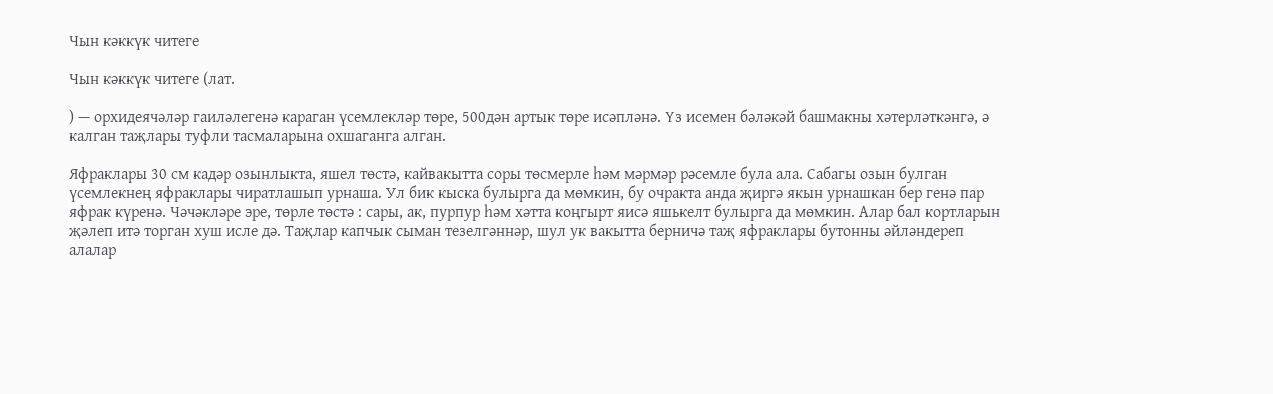Чын кәккүк читеге

Чын кәккүк читеге (лат.

) — орхидеячәләр гаиләлегенә караган үсемлекләр төре, 500дән артык төре исәпләнә. Үз исемен бәләкәй башмакны хәтерләткәнгә, ә калган таҗлары туфли тасмаларына охшаганга алган.

Яфраклары 30 см кадәр озынлыкта, яшел төстә, кайвакытта соры төсмерле һәм мәрмәр рәсемле була ала. Сабагы озын булган үсемлекнең яфраклары чиратлашып урнаша. Ул бик кыска булырга да мөмкин, бу очракта анда җиргә якын урнашкан бер генә пар яфрак күренә. Чәчәкләре эре, төрле төстә : сары, ак, пурпур һәм хәтта коңгырт яисә яшькелт булырга да мөмкин. Алар бал кортларын җәлеп итә торган хуш исле дә. Таҗлар капчык сыман тезелгәннәр, шул ук вакытта берничә таҗ яфраклары бутонны әйләндереп алалар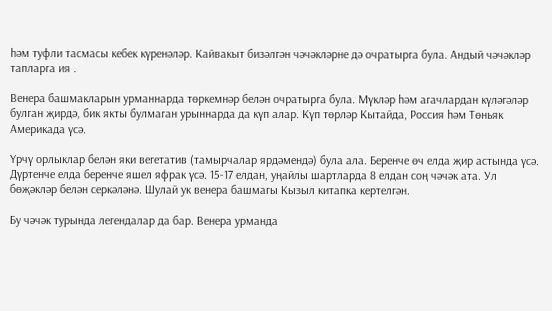һәм туфли тасмасы кебек күренәләр. Кайвакыт бизәлгән чәчәкләрне дә очратырга була. Андый чәчәкләр тапларга ия .

Венера башмакларын урманнарда төркемнәр белән очратырга була. Мүкләр һәм агачлардан күләгәләр булган җирдә, бик якты булмаган урыннарда да күп алар. Күп төрләр Кытайда, Россия һәм Төньяк Америкада үсә.

Үрчү орлыклар белән яки вегетатив (тамырчалар ярдәмендә) була ала. Беренче өч елда җир астында үсә. Дүртенче елда беренче яшел яфрак үсә. 15-17 елдан, уңайлы шартларда 8 елдан соң чәчәк ата. Ул бөҗәкләр белән серкәләнә. Шулай ук венера башмагы Кызыл китапка кертелгән.

Бу чәчәк турында легендалар да бар. Венера урманда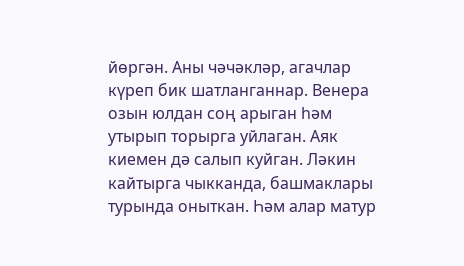йөргән. Аны чәчәкләр, агачлар күреп бик шатланганнар. Венера озын юлдан соң арыган һәм утырып торырга уйлаган. Аяк киемен дә салып куйган. Ләкин кайтырга чыкканда, башмаклары турында оныткан. Һәм алар матур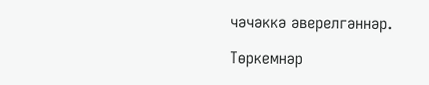чәчәккә әверелгәннәр.

Төркемнәр